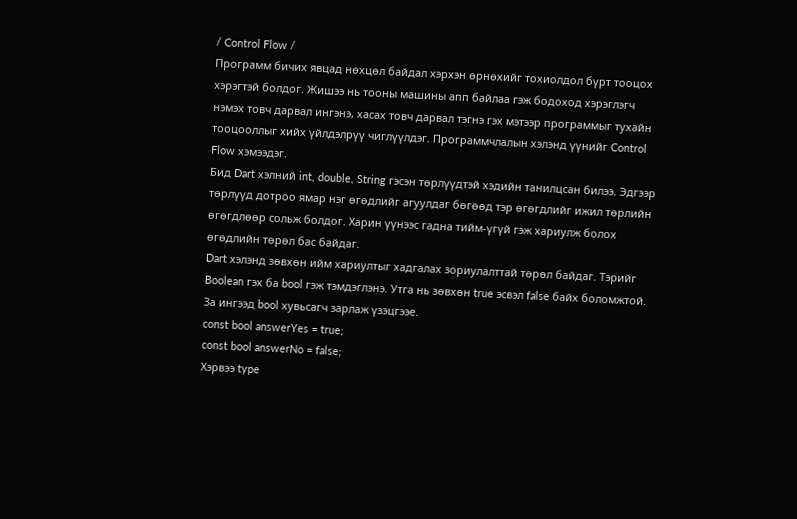/ Control Flow /
Программ бичих явцад нөхцөл байдал хэрхэн өрнөхийг тохиолдол бүрт тооцох хэрэгтэй болдог. Жишээ нь тооны машины апп байлаа гэж бодоход хэрэглэгч нэмэх товч дарвал ингэнэ, хасах товч дарвал тэгнэ гэх мэтээр программыг тухайн тооцооллыг хийх үйлдэлрүү чиглүүлдэг. Программчлалын хэлэнд үүнийг Control Flow хэмээдэг.
Бид Dart хэлний int, double, String гэсэн төрлүүдтэй хэдийн танилцсан билээ. Эдгээр төрлүүд дотроо ямар нэг өгөдлийг агуулдаг бөгөөд тэр өгөгдлийг ижил төрлийн өгөгдлөөр сольж болдог. Харин үүнээс гадна тийм-үгүй гэж хариулж болох өгөдлийн төрөл бас байдаг.
Dart хэлэнд зөвхөн ийм хариултыг хадгалах зориулалттай төрөл байдаг. Тэрийг Boolean гэх ба bool гэж тэмдэглэнэ. Утга нь зөвхөн true эсвэл false байх боломжтой. За ингээд bool хувьсагч зарлаж үзэцгээе.
const bool answerYes = true;
const bool answerNo = false;
Хэрвээ type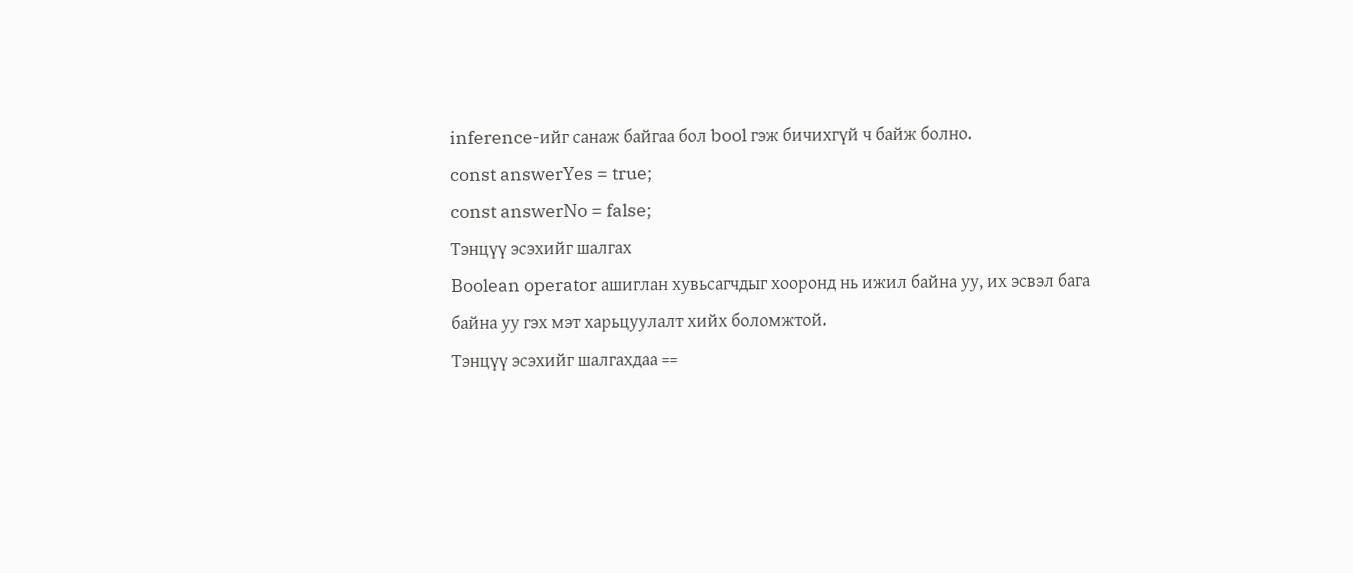inference-ийг санаж байгаа бол bool гэж бичихгүй ч байж болно.
const answerYes = true;
const answerNo = false;
Тэнцүү эсэхийг шалгах
Boolean operator ашиглан хувьсагчдыг хооронд нь ижил байна уу, их эсвэл бага байна уу гэх мэт харьцуулалт хийх боломжтой.
Тэнцүү эсэхийг шалгахдаа ==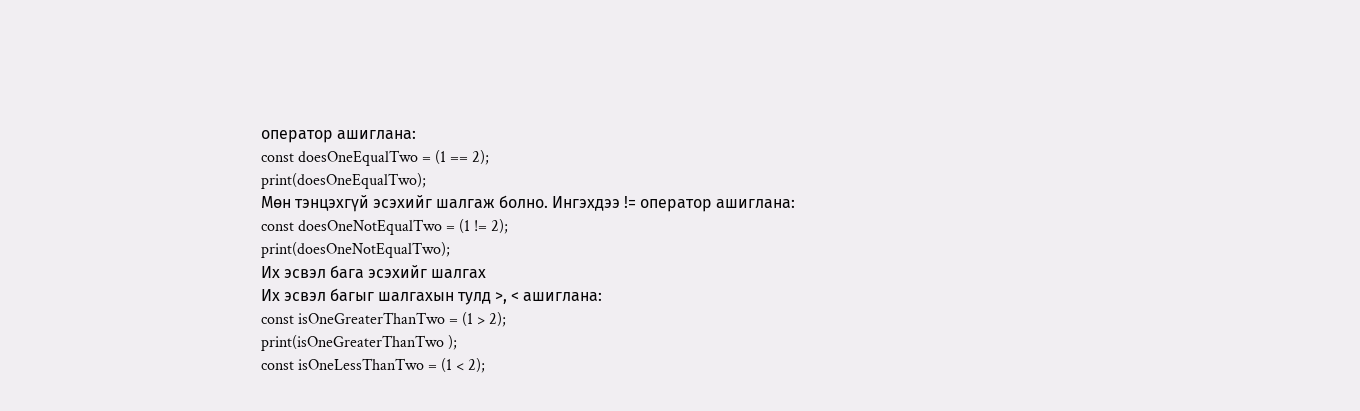оператор ашиглана:
const doesOneEqualTwo = (1 == 2);
print(doesOneEqualTwo);
Мөн тэнцэхгүй эсэхийг шалгаж болно. Ингэхдээ != оператор ашиглана:
const doesOneNotEqualTwo = (1 != 2);
print(doesOneNotEqualTwo);
Их эсвэл бага эсэхийг шалгах
Их эсвэл багыг шалгахын тулд >, < ашиглана:
const isOneGreaterThanTwo = (1 > 2);
print(isOneGreaterThanTwo );
const isOneLessThanTwo = (1 < 2);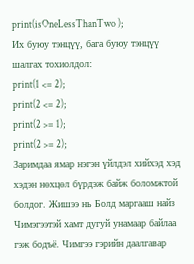print(isOneLessThanTwo );
Их буюу тэнцүү, бага буюу тэнцүү шалгах тохиолдол:
print(1 <= 2);
print(2 <= 2);
print(2 >= 1);
print(2 >= 2);
Заримдаа ямар нэгэн үйлдэл хийхэд хэд хэдэн нөхцөл бүрдэж байж боломжтой болдог. Жишээ нь Болд маргааш найз Чимэгээтэй хамт дугуй унамаар байлаа гэж бодъё. Чимгээ гэрийн даалгавар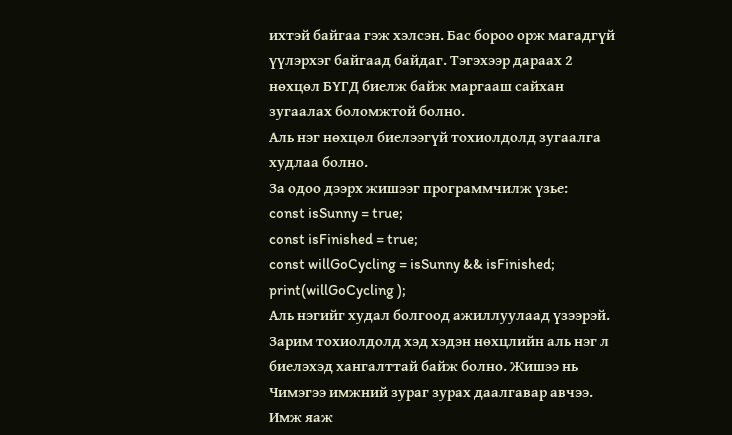ихтэй байгаа гэж хэлсэн. Бас бороо орж магадгүй үүлэрхэг байгаад байдаг. Тэгэхээр дараах 2 нөхцөл БҮГД биелж байж маргааш сайхан зугаалах боломжтой болно.
Аль нэг нөхцөл биелээгүй тохиолдолд зугаалга худлаа болно.
За одоо дээрх жишээг программчилж үзье:
const isSunny = true;
const isFinished = true;
const willGoCycling = isSunny && isFinished;
print(willGoCycling );
Аль нэгийг худал болгоод ажиллуулаад үзээрэй.
Зарим тохиолдолд хэд хэдэн нөхцлийн аль нэг л биелэхэд хангалттай байж болно. Жишээ нь Чимэгээ имжний зураг зурах даалгавар авчээ. Имж яаж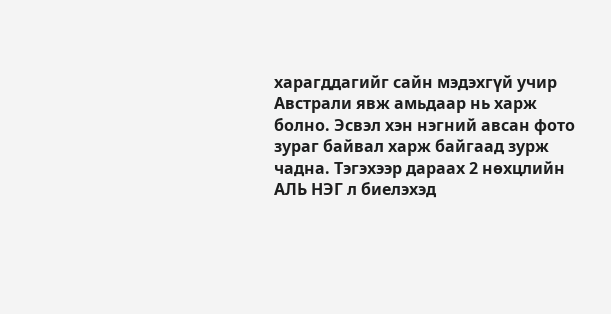харагддагийг сайн мэдэхгүй учир Австрали явж амьдаар нь харж болно. Эсвэл хэн нэгний авсан фото зураг байвал харж байгаад зурж чадна. Тэгэхээр дараах 2 нөхцлийн АЛЬ НЭГ л биелэхэд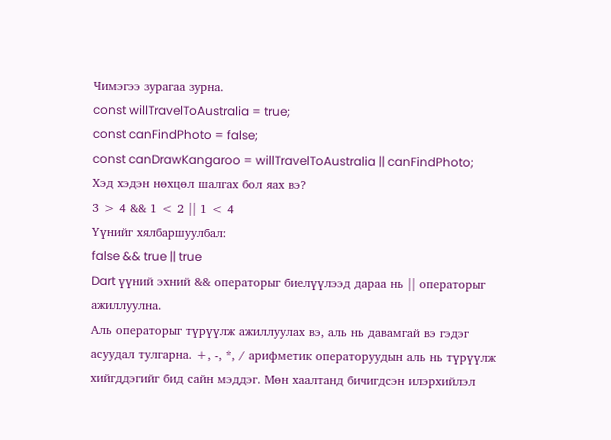Чимэгээ зурагаа зурна.
const willTravelToAustralia = true;
const canFindPhoto = false;
const canDrawKangaroo = willTravelToAustralia || canFindPhoto;
Хэд хэдэн нөхцөл шалгах бол яах вэ?
3 > 4 && 1 < 2 || 1 < 4
Үүнийг хялбаршуулбал:
false && true || true
Dart үүний эхний && операторыг биелүүлээд дараа нь || операторыг ажиллуулна.
Аль операторыг түрүүлж ажиллуулах вэ, аль нь давамгай вэ гэдэг асуудал тулгарна. +, -, *, / арифметиĸ операторуудын аль нь түрүүлж хийгддэгийг бид сайн мэддэг. Мөн хаалтанд бичигдсэн илэрхийлэл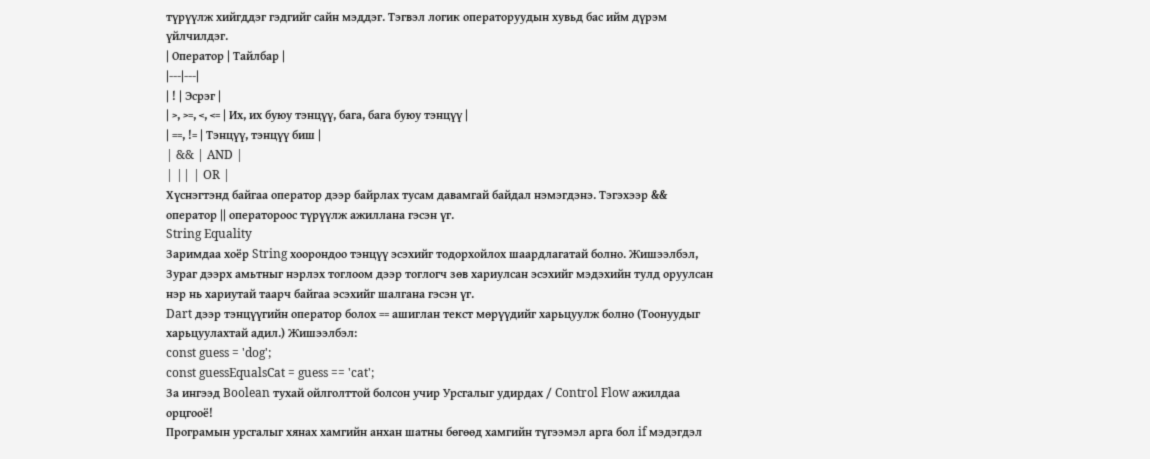түрүүлж хийгддэг гэдгийг сайн мэддэг. Тэгвэл логиĸ операторуудын хувьд бас ийм дүрэм үйлчилдэг.
| Оператор | Тайлбар |
|---|---|
| ! | Эсрэг |
| >, >=, <, <= | Их, их буюу тэнцүү, бага, бага буюу тэнцүү |
| ==, != | Тэнцүү, тэнцүү биш |
| && | AND |
| || | OR |
Хүснэгтэнд байгаа оператор дээр байрлах тусам давамгай байдал нэмэгдэнэ. Тэгэхээр && оператор || оператороос түрүүлж ажиллана гэсэн үг.
String Equality
Заримдаа хоёр String хоорондоо тэнцүү эсэхийг тодорхойлох шаардлагатай болно. Жишээлбэл, Зураг дээрх амьтныг нэрлэх тоглоом дээр тоглогч зөв хариулсан эсэхийг мэдэхийн тулд оруулсан нэр нь хариутай таарч байгаа эсэхийг шалгана гэсэн үг.
Dart дээр тэнцүүгийн оператор болох == ашиглан теĸст мөрүүдийг харьцуулж болно (Тоонуудыг харьцуулахтай адил.) Жишээлбэл:
const guess = 'dog';
const guessEqualsCat = guess == 'cat';
За ингээд Boolean тухай ойлголттой болсон учир Урсгалыг удирдах / Control Flow ажилдаа орцгооё!
Програмын урсгалыг хянах хамгийн анхан шатны бөгөөд хамгийн түгээмэл арга бол if мэдэгдэл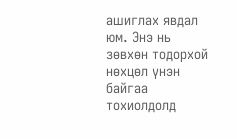ашиглах явдал юм. Энэ нь зөвхөн тодорхой нөхцөл үнэн байгаа тохиолдолд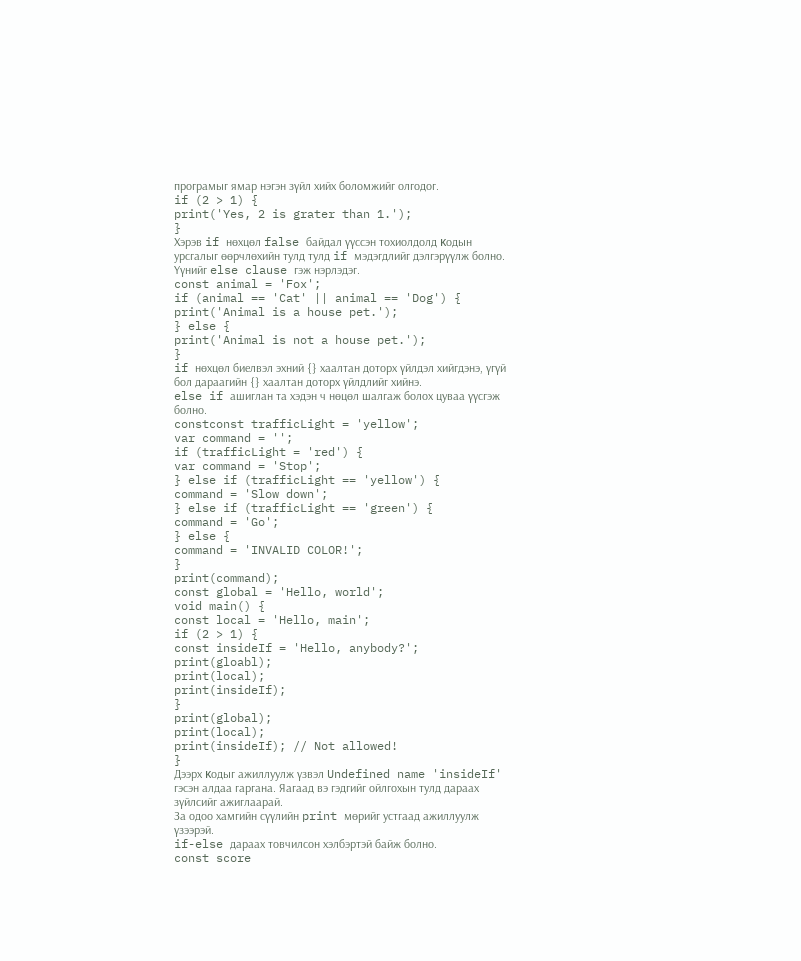програмыг ямар нэгэн зүйл хийх боломжийг олгодог.
if (2 > 1) {
print('Yes, 2 is grater than 1.');
}
Хэрэв if нөхцөл false байдал үүссэн тохиолдолд ĸодын урсгалыг өөрчлөхийн тулд тулд if мэдэгдлийг дэлгэрүүлж болно. Үүнийг else clause гэж нэрлэдэг.
const animal = 'Fox';
if (animal == 'Cat' || animal == 'Dog') {
print('Animal is a house pet.');
} else {
print('Animal is not a house pet.');
}
if нөхцөл биелвэл эхний {} хаалтан доторх үйлдэл хийгдэнэ, үгүй бол дараагийн {} хаалтан доторх үйлдлийг хийнэ.
else if ашиглан та хэдэн ч нөцөл шалгаж болох цуваа үүсгэж болно.
constconst trafficLight = 'yellow';
var command = '';
if (trafficLight = 'red') {
var command = 'Stop';
} else if (trafficLight == 'yellow') {
command = 'Slow down';
} else if (trafficLight == 'green') {
command = 'Go';
} else {
command = 'INVALID COLOR!';
}
print(command);
const global = 'Hello, world';
void main() {
const local = 'Hello, main';
if (2 > 1) {
const insideIf = 'Hello, anybody?';
print(gloabl);
print(local);
print(insideIf);
}
print(global);
print(local);
print(insideIf); // Not allowed!
}
Дээрх ĸодыг ажиллуулж үзвэл Undefined name 'insideIf' гэсэн алдаа гаргана. Яагаад вэ гэдгийг ойлгохын тулд дараах зүйлсийг ажиглаарай.
За одоо хамгийн сүүлийн print мөрийг устгаад ажиллуулж үзээрэй.
if-else дараах товчилсон хэлбэртэй байж болно.
const score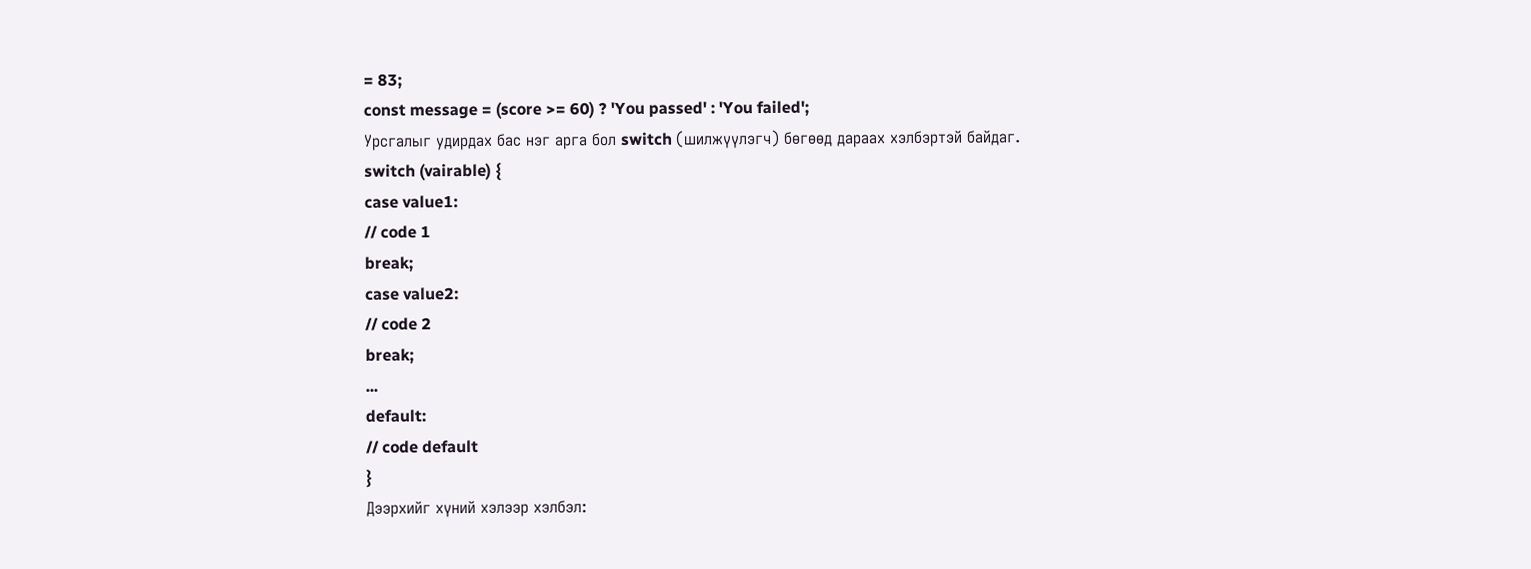= 83;
const message = (score >= 60) ? 'You passed' : 'You failed';
Урсгалыг удирдах бас нэг арга бол switch (шилжүүлэгч) бөгөөд дараах хэлбэртэй байдаг.
switch (vairable) {
case value1:
// code 1
break;
case value2:
// code 2
break;
...
default:
// code default
}
Дээрхийг хүний хэлээр хэлбэл: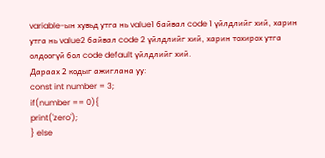variable-ын хувьд утга нь value1 байвал code 1 үйлдлийг хий, харин утга нь value2 байвал code 2 үйлдлийг хий, харин тохирох утга олдоогүй бол code default үйлдлийг хий.
Дараах 2 ĸодыг ажиглана уу:
const int number = 3;
if(number == 0){
print('zero');
} else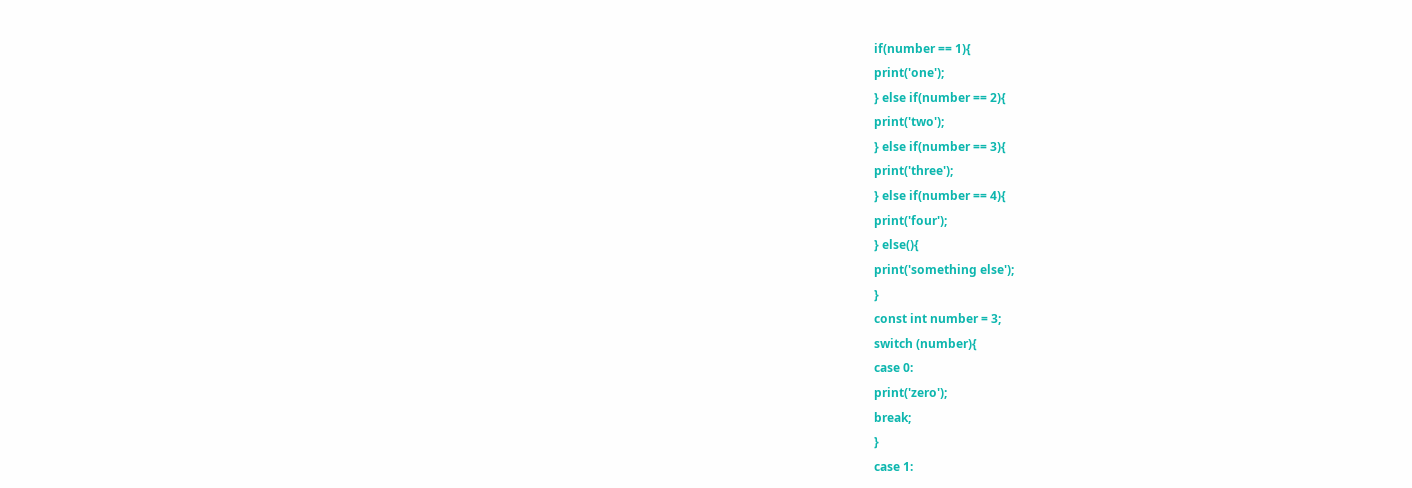if(number == 1){
print('one');
} else if(number == 2){
print('two');
} else if(number == 3){
print('three');
} else if(number == 4){
print('four');
} else(){
print('something else');
}
const int number = 3;
switch (number){
case 0:
print('zero');
break;
}
case 1: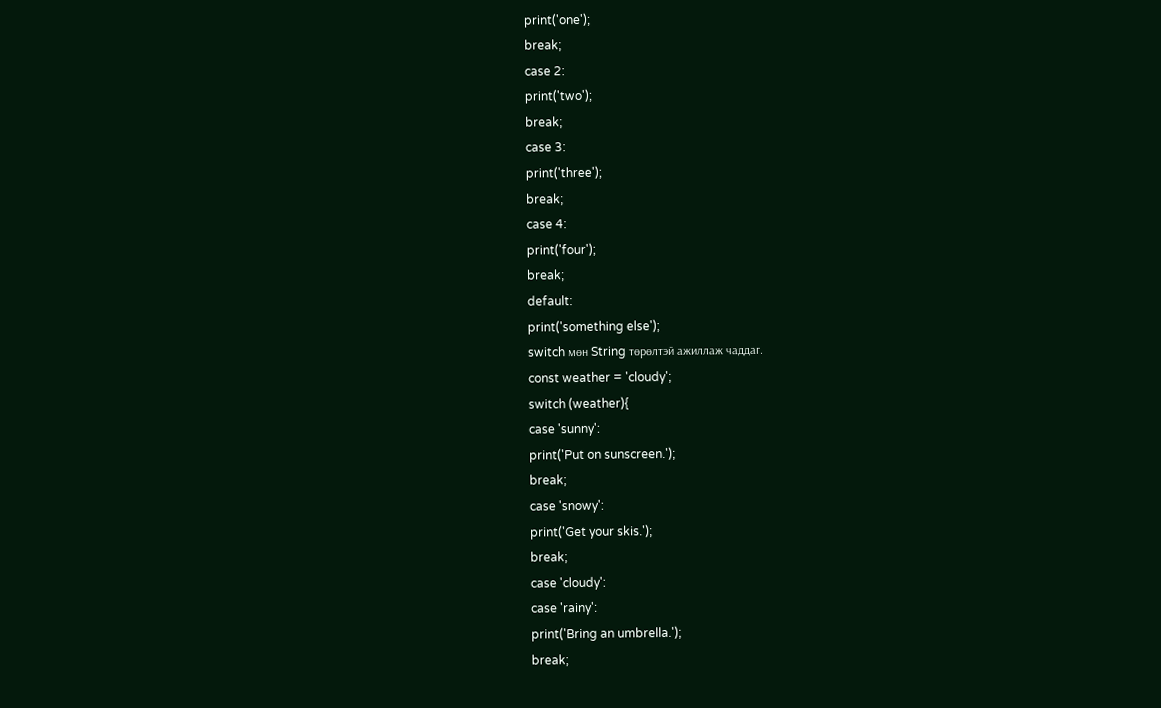print('one');
break;
case 2:
print('two');
break;
case 3:
print('three');
break;
case 4:
print('four');
break;
default:
print('something else');
switch мөн String төрөлтэй ажиллаж чаддаг.
const weather = 'cloudy';
switch (weather){
case 'sunny':
print('Put on sunscreen.');
break;
case 'snowy':
print('Get your skis.');
break;
case 'cloudy':
case 'rainy':
print('Bring an umbrella.');
break;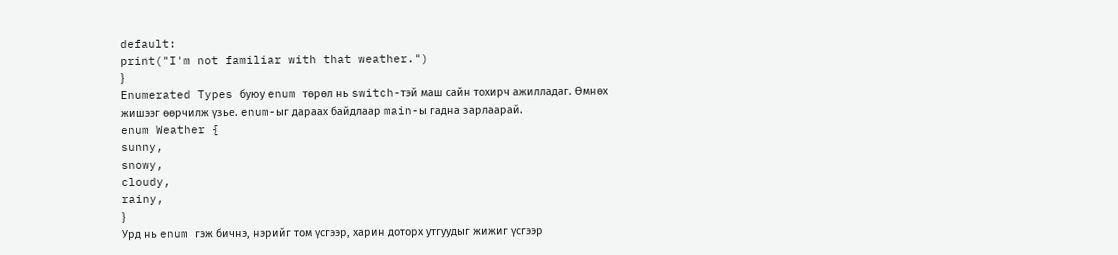default:
print("I'm not familiar with that weather.")
}
Enumerated Types буюу enum төрөл нь switch-тэй маш сайн тохирч ажилладаг. Өмнөх жишээг өөрчилж үзье. enum-ыг дараах байдлаар main-ы гадна зарлаарай.
enum Weather {
sunny,
snowy,
cloudy,
rainy,
}
Урд нь enum гэж бичнэ, нэрийг том үсгээр, харин доторх утгуудыг жижиг үсгээр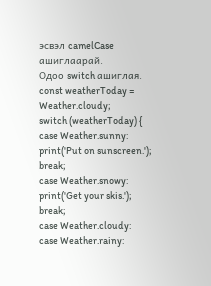эсвэл camelCase ашиглаарай.
Одоо switch ашиглая.
const weatherToday = Weather.cloudy;
switch (weatherToday) {
case Weather.sunny:
print('Put on sunscreen.');
break;
case Weather.snowy:
print('Get your skis.');
break;
case Weather.cloudy:
case Weather.rainy: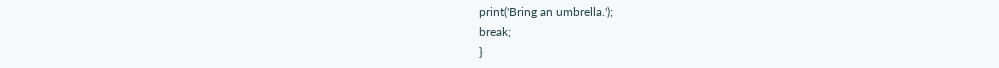print('Bring an umbrella.');
break;
}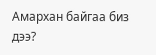Амархан байгаа биз дээ?